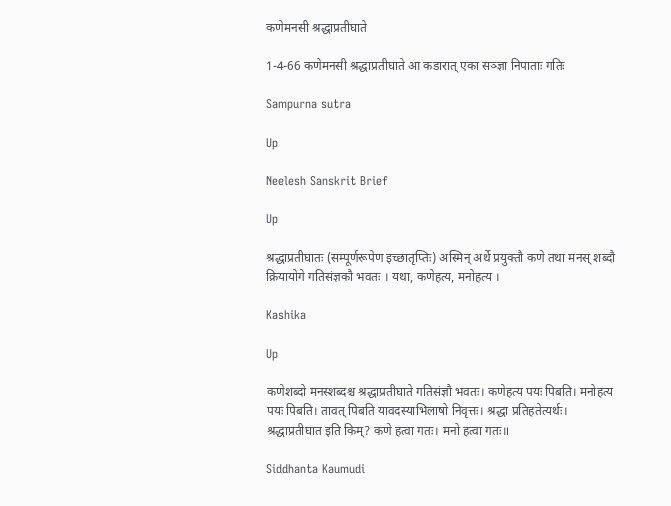कणेमनसी श्रद्धाप्रतीघाते

1-4-66 कणेमनसी श्रद्धाप्रतीघाते आ कडारात् एका सञ्ज्ञा निपाताः गतिः

Sampurna sutra

Up

Neelesh Sanskrit Brief

Up

श्रद्धाप्रतीघातः (सम्पूर्णरूपेण इच्छातृप्तिः) अस्मिन् अर्थे प्रयुक्तौ कणे तथा मनस् शब्दौ क्रियायोगे गतिसंज्ञकौ भवतः । यथा, कणेहत्य, मनोहत्य ।

Kashika

Up

कणेशब्दो मनस्शब्दश्च श्रद्धाप्रतीघाते गतिसंज्ञौ भवतः। कणेहत्य पयः पिबति। मनोहत्य पयः पिबति। तावत् पिबति यावदस्याभिलाषो निवृत्तः। श्रद्धा प्रतिहतेत्यर्थः। श्रद्धाप्रतीघात इति किम्? कणे हत्वा गतः। मनो हत्वा गतः॥

Siddhanta Kaumudi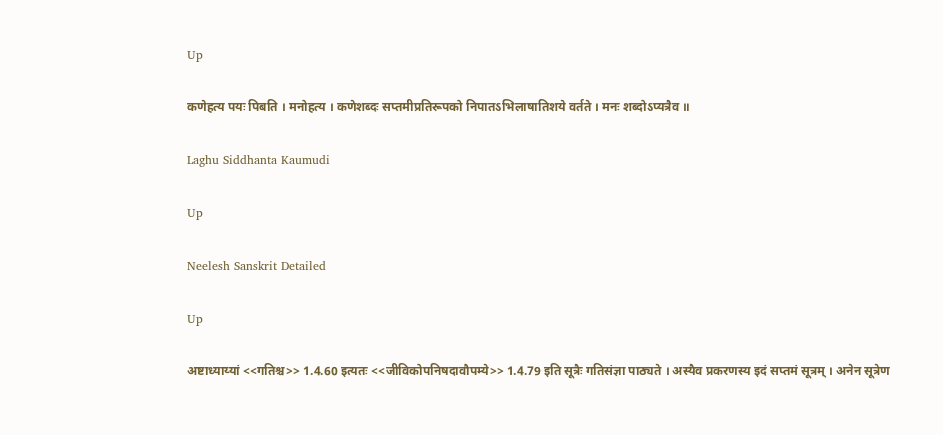Up

कणेहत्य पयः पिबति । मनोहत्य । कणेशब्दः सप्तमीप्रतिरूपको निपातऽभिलाषातिशये वर्तते । मनः शब्दोऽप्यत्रैव ॥

Laghu Siddhanta Kaumudi

Up

Neelesh Sanskrit Detailed

Up

अष्टाध्याय्यां <<गतिश्च>> 1.4.60 इत्यतः <<जीविकोपनिषदावौपम्ये>> 1.4.79 इति सूत्रैः गतिसंज्ञा पाठ्यते । अस्यैव प्रकरणस्य इदं सप्तमं सूत्रम् । अनेन सूत्रेण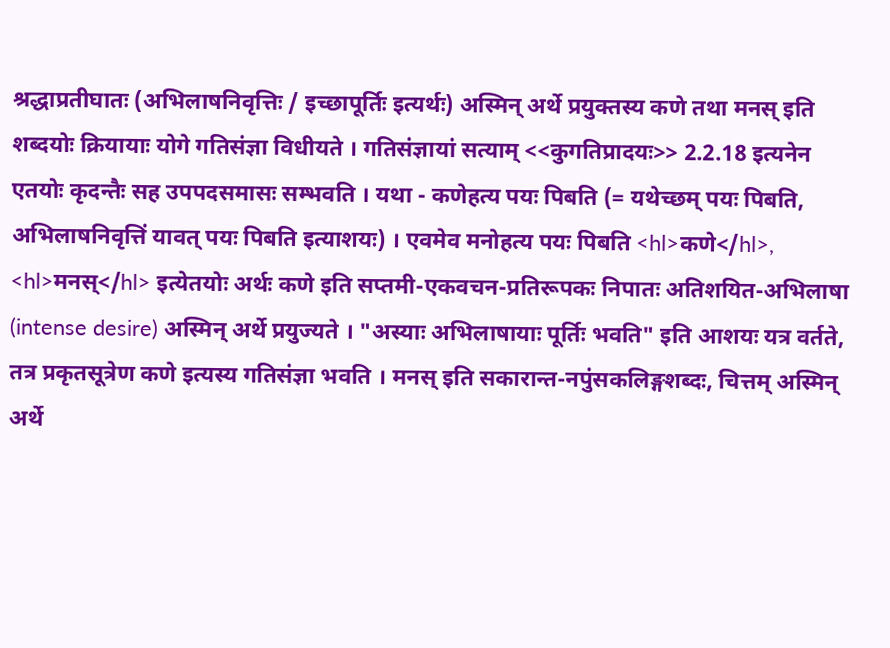श्रद्धाप्रतीघातः (अभिलाषनिवृत्तिः / इच्छापूर्तिः इत्यर्थः) अस्मिन् अर्थे प्रयुक्तस्य कणे तथा मनस् इति शब्दयोः क्रियायाः योगे गतिसंज्ञा विधीयते । गतिसंज्ञायां सत्याम् <<कुगतिप्रादयः>> 2.2.18 इत्यनेन एतयोः कृदन्तैः सह उपपदसमासः सम्भवति । यथा - कणेहत्य पयः पिबति (= यथेच्छम् पयः पिबति, अभिलाषनिवृत्तिं यावत् पयः पिबति इत्याशयः) । एवमेव मनोहत्य पयः पिबति <hl>कणे</hl>, <hl>मनस्</hl> इत्येतयोः अर्थः कणे इति सप्तमी-एकवचन-प्रतिरूपकः निपातः अतिशयित-अभिलाषा (intense desire) अस्मिन् अर्थे प्रयुज्यते । "अस्याः अभिलाषायाः पूर्तिः भवति" इति आशयः यत्र वर्तते, तत्र प्रकृतसूत्रेण कणे इत्यस्य गतिसंज्ञा भवति । मनस् इति सकारान्त-नपुंसकलिङ्गशब्दः, चित्तम् अस्मिन् अर्थे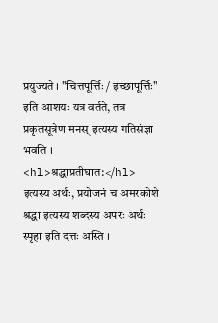प्रयुज्यते । "चित्तपूर्त्तिः / इच्छापूर्त्तिः" इति आशयः यत्र वर्तते, तत्र प्रकृतसूत्रेण मनस् इत्यस्य गतिसंज्ञा भवति । <hl>श्रद्धाप्रतीघात:</hl> इत्यस्य अर्थः, प्रयोजनं च अमरकोशे श्रद्धा इत्यस्य शब्दस्य अपरः अर्थः स्पृहा इति दत्तः अस्ति ।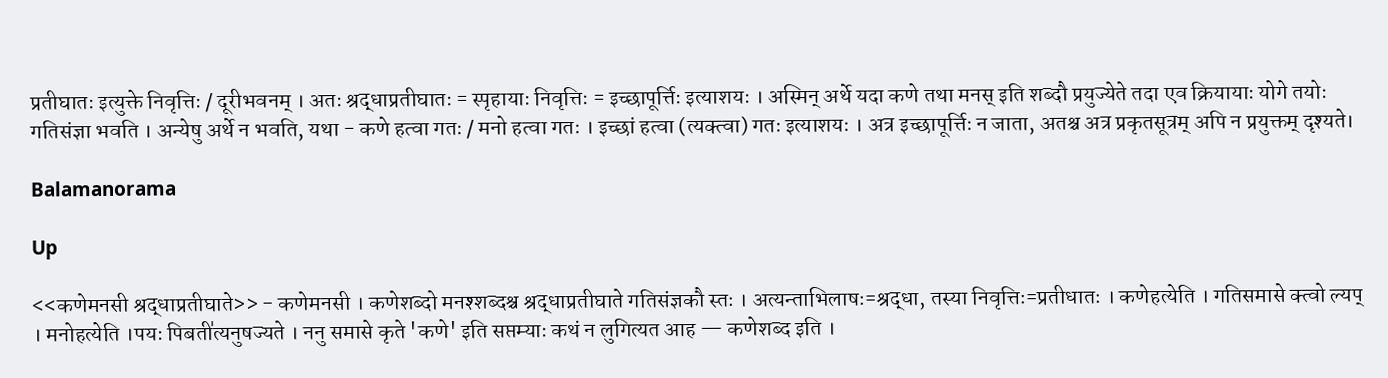प्रतीघातः इत्युक्ते निवृत्तिः / दूरीभवनम् । अतः श्रद्धाप्रतीघातः = स्पृहायाः निवृत्तिः = इच्छापूर्त्तिः इत्याशयः । अस्मिन् अर्थे यदा कणे तथा मनस् इति शब्दौ प्रयुज्येते तदा एव क्रियायाः योगे तयोः गतिसंज्ञा भवति । अन्येषु अर्थे न भवति, यथा - कणे हत्वा गतः / मनो हत्वा गतः । इच्छां हत्वा (त्यक्त्वा) गतः इत्याशयः । अत्र इच्छापूर्त्तिः न जाता, अतश्च अत्र प्रकृतसूत्रम् अपि न प्रयुक्तम् दृश्यते।

Balamanorama

Up

<<कणेमनसी श्रद्धाप्रतीघाते>> - कणेमनसी । कणेशब्दो मनश्शब्दश्च श्रद्धाप्रतीघाते गतिसंज्ञकौ स्तः । अत्यन्ताभिलाषः=श्रद्धा, तस्या निवृत्तिः=प्रतीधातः । कणेहत्येति । गतिसमासे क्त्वो ल्यप् । मनोहत्येति ।पयः पिबती॑त्यनुषज्यते । ननु समासे कृते 'कणे' इति सप्तम्याः कथं न लुगित्यत आह — कणेशब्द इति ।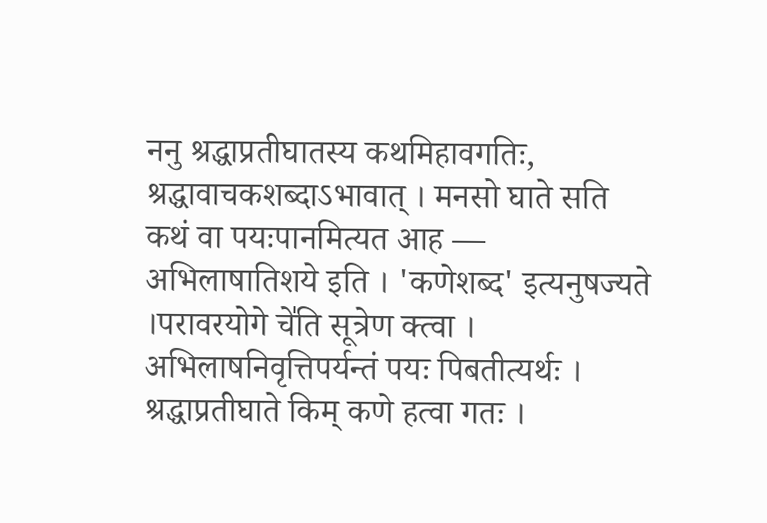ननु श्रद्धाप्रतीघातस्य कथमिहावगतिः, श्रद्धावाचकशब्दाऽभावात् । मनसो घाते सति कथं वा पयःपानमित्यत आह — अभिलाषातिशये इति । 'कणेशब्द' इत्यनुषज्यते ।परावरयोगे चे॑ति सूत्रेण क्त्वा । अभिलाषनिवृत्तिपर्यन्तं पयः पिबतीत्यर्थः । श्रद्धाप्रतीघाते किम् कणे हत्वा गतः ।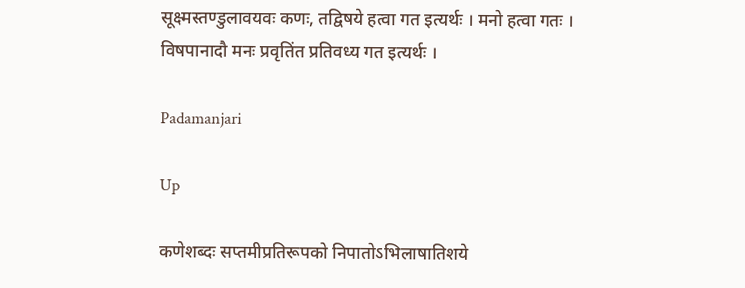सूक्ष्मस्तण्डुलावयवः कणः, तद्विषये हत्वा गत इत्यर्थः । मनो हत्वा गतः । विषपानादौ मनः प्रवृतिंत प्रतिवध्य गत इत्यर्थः ।

Padamanjari

Up

कणेशब्दः सप्तमीप्रतिरूपको निपातोऽभिलाषातिशये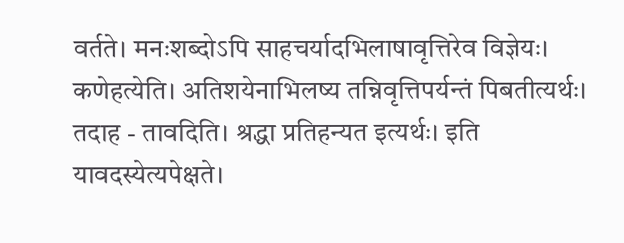वर्तते। मनःशब्दोऽपि साहचर्यादभिलाषावृत्तिरेव विज्ञेयः। कणेहत्येति। अतिशयेनाभिलष्य तन्निवृत्तिपर्यन्तं पिबतीत्यर्थः। तदाह - तावदिति। श्रद्धा प्रतिहन्यत इत्यर्थः। इति यावदस्येत्यपेक्षते।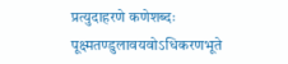प्रत्युदाहरणे कणेशब्दः पूक्ष्मतण्डुलावयवोऽधिकरणभूते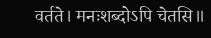वर्तते। मनःशब्दोऽपि चेतसि॥